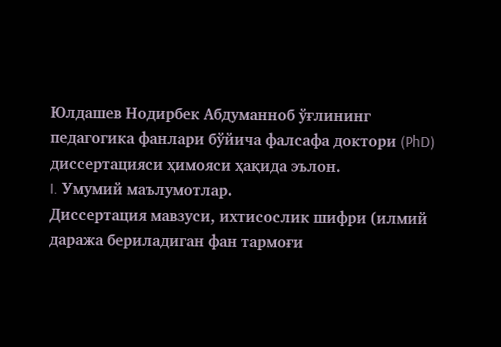Юлдашев Нодирбек Абдуманноб ўғлининг
педагогика фанлари бўйича фалсафа доктори (PhD)
диссертацияси ҳимояси ҳақида эълон.
I. Умумий маълумотлар.
Диссертация мавзуси, ихтисослик шифри (илмий даража бериладиган фан тармоғи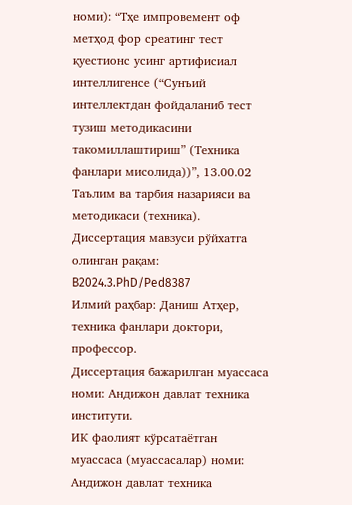номи): “Тҳе импровемент оф метҳод фор cреатинг тест қуестионс усинг артифиcиал интеллигенcе (“Сунъий интеллектдан фойдаланиб тест тузиш методикасини такомиллаштириш” (Техника фанлари мисолида))”, 13.00.02 Таълим ва тарбия назарияси ва методикаси (техника).
Диссертация мавзуси рўйхатга олинган рақам: B2024.3.PhD/Ped8387
Илмий раҳбар: Даниш Атҳер, техника фанлари доктори, профессор.
Диссертация бажарилган муассаса номи: Андижон давлат техника институти.
ИК фаолият кўрсатаётган муассаса (муассасалар) номи: Андижон давлат техника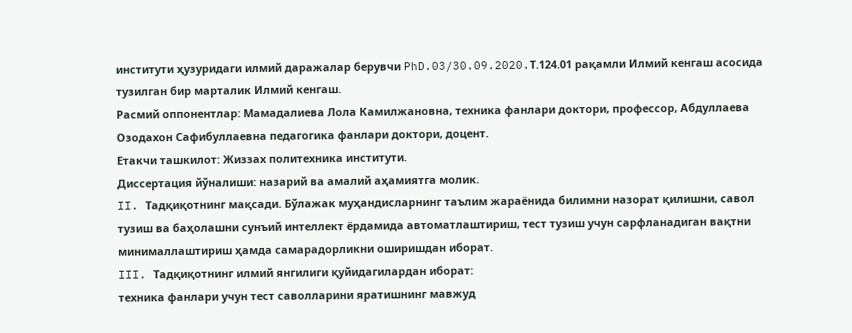институти ҳузуридаги илмий даражалар берувчи PhD.03/30.09.2020.Т.124.01 рақамли Илмий кенгаш асосида тузилган бир марталик Илмий кенгаш.
Расмий оппонентлар: Мамадалиева Лола Камилжановна, техника фанлари доктори, профессор, Абдуллаева Озодахон Сафибуллаевна педагогика фанлари доктори, доцент.
Етакчи ташкилот: Жиззах политехника институти.
Диссертация йўналиши: назарий ва амалий аҳамиятга молик.
II. Тадқиқотнинг мақсади. Бўлажак муҳандисларнинг таълим жараёнида билимни назорат қилишни, савол тузиш ва баҳолашни сунъий интеллект ёрдамида автоматлаштириш, тест тузиш учун сарфланадиган вақтни минималлаштириш ҳамда самарадорликни оширишдан иборат.
III. Тадқиқотнинг илмий янгилиги қуйидагилардан иборат:
техника фанлари учун тест саволларини яратишнинг мавжуд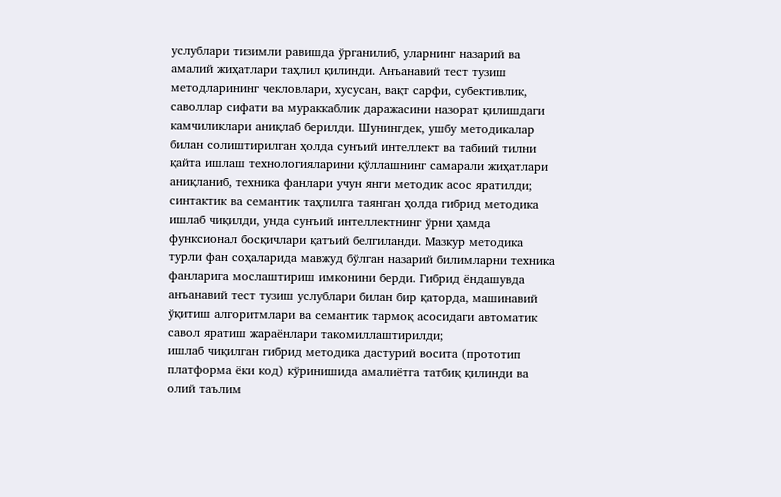услублари тизимли равишда ўрганилиб, уларнинг назарий ва амалий жиҳатлари таҳлил қилинди. Анъанавий тест тузиш методларининг чекловлари, хусусан, вақт сарфи, субективлик, саволлар сифати ва мураккаблик даражасини назорат қилишдаги камчиликлари аниқлаб берилди. Шунингдек, ушбу методикалар билан солиштирилган ҳолда сунъий интеллект ва табиий тилни қайта ишлаш технологияларини қўллашнинг самарали жиҳатлари аниқланиб, техника фанлари учун янги методик асос яратилди;
синтактик ва семантик таҳлилга таянган ҳолда гибрид методика ишлаб чиқилди, унда сунъий интеллектнинг ўрни ҳамда функсионал босқичлари қатъий белгиланди. Мазкур методика турли фан соҳаларида мавжуд бўлган назарий билимларни техника фанларига мослаштириш имконини берди. Гибрид ёндашувда анъанавий тест тузиш услублари билан бир қаторда, машинавий ўқитиш алгоритмлари ва семантик тармоқ асосидаги автоматик савол яратиш жараёнлари такомиллаштирилди;
ишлаб чиқилган гибрид методика дастурий восита (прототип платформа ёки код) кўринишида амалиётга татбиқ қилинди ва олий таълим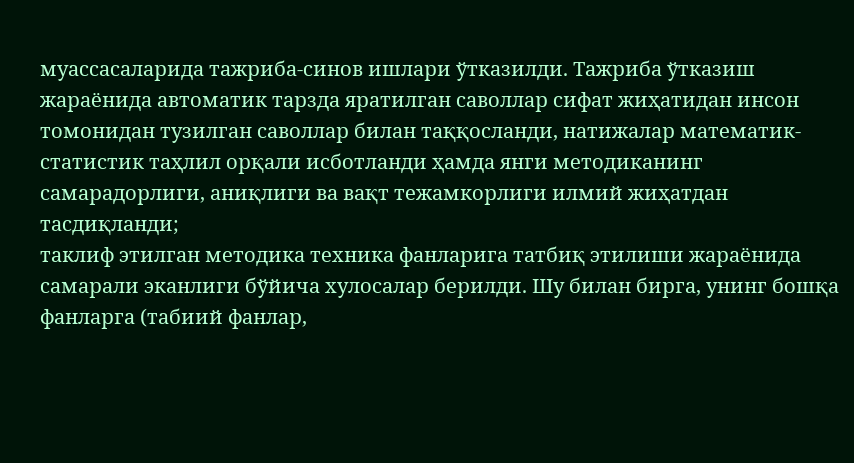муассасаларида тажриба-синов ишлари ўтказилди. Тажриба ўтказиш жараёнида автоматик тарзда яратилган саволлар сифат жиҳатидан инсон томонидан тузилган саволлар билан таққосланди, натижалар математик-статистик таҳлил орқали исботланди ҳамда янги методиканинг самарадорлиги, аниқлиги ва вақт тежамкорлиги илмий жиҳатдан тасдиқланди;
таклиф этилган методика техника фанларига татбиқ этилиши жараёнида самарали эканлиги бўйича хулосалар берилди. Шу билан бирга, унинг бошқа фанларга (табиий фанлар,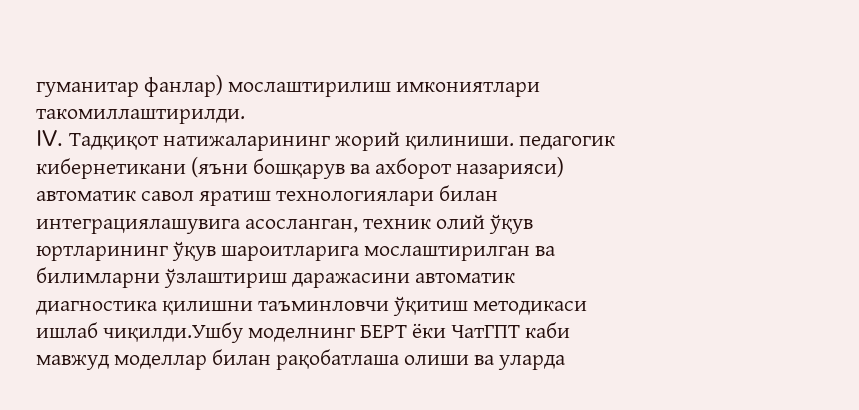гуманитар фанлар) мослаштирилиш имкониятлари такомиллаштирилди.
IV. Тадқиқот натижаларининг жорий қилиниши. педагогик кибернетикани (яъни бошқарув ва ахборот назарияси) автоматик савол яратиш технологиялари билан интеграциялашувига асосланган, техник олий ўқув юртларининг ўқув шароитларига мослаштирилган ва билимларни ўзлаштириш даражасини автоматик диагностика қилишни таъминловчи ўқитиш методикаси ишлаб чиқилди.Ушбу моделнинг БЕРТ ёки ЧатГПТ каби мавжуд моделлар билан рақобатлаша олиши ва уларда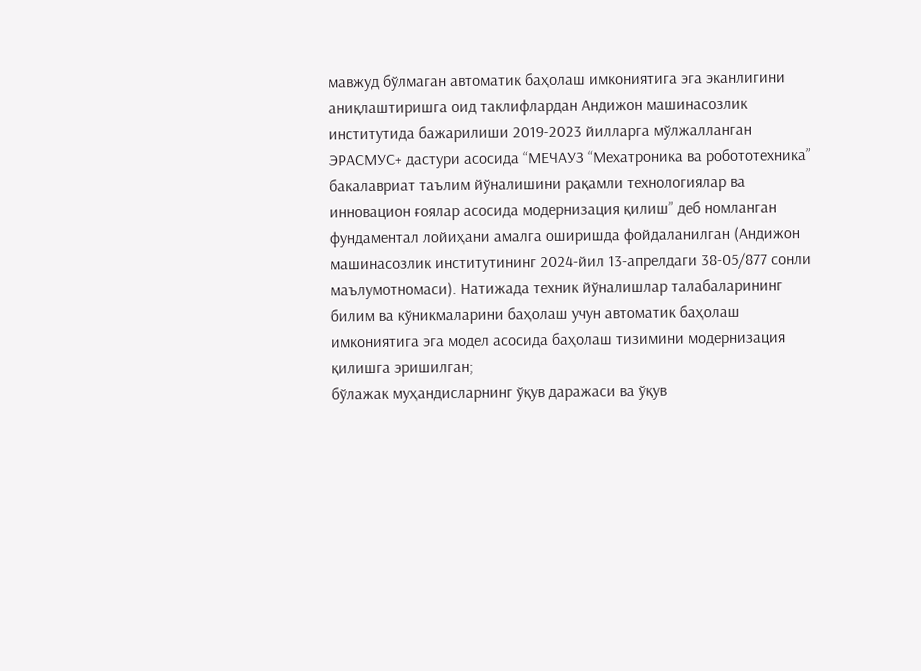мавжуд бўлмаган автоматик баҳолаш имкониятига эга эканлигини аниқлаштиришга оид таклифлардан Андижон машинасозлик институтида бажарилиши 2019-2023 йилларга мўлжалланган ЭРАСМУС+ дастури асосида “МЕЧАУЗ “Мехатроника ва робототехника” бакалавриат таълим йўналишини рақамли технологиялар ва инновацион ғоялар асосида модернизация қилиш” деб номланган фундаментал лойиҳани амалга оширишда фойдаланилган (Андижон машинасозлик институтининг 2024-йил 13-апрелдаги 38-05/877 сонли маълумотномаси). Натижада техник йўналишлар талабаларининг билим ва кўникмаларини баҳолаш учун автоматик баҳолаш имкониятига эга модел асосида баҳолаш тизимини модернизация қилишга эришилган;
бўлажак муҳандисларнинг ўқув даражаси ва ўқув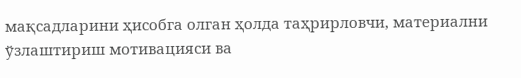мақсадларини ҳисобга олган ҳолда таҳрирловчи, материални ўзлаштириш мотивацияси ва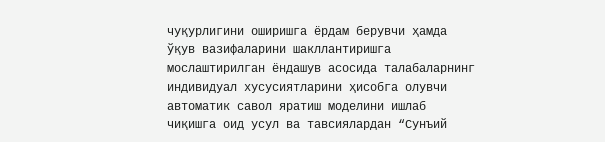чуқурлигини оширишга ёрдам берувчи ҳамда ўқув вазифаларини шакллантиришга мослаштирилган ёндашув асосида талабаларнинг индивидуал хусусиятларини ҳисобга олувчи автоматик савол яратиш моделини ишлаб чиқишга оид усул ва тавсиялардан “Сунъий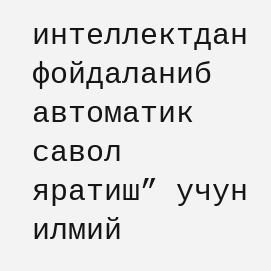интеллектдан фойдаланиб автоматик савол яратиш” учун илмий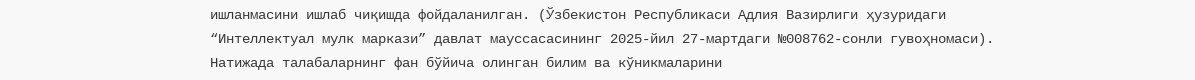ишланмасини ишлаб чиқишда фойдаланилган. (Ўзбекистон Республикаси Адлия Вазирлиги ҳузуридаги “Интеллектуал мулк маркази” давлат мауссасасининг 2025-йил 27-мартдаги №008762-сонли гувоҳномаси). Натижада талабаларнинг фан бўйича олинган билим ва кўникмаларини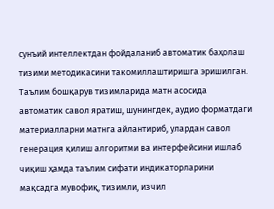сунъий интеллектдан фойдаланиб автоматик баҳолаш тизими методикасини такомиллаштиришга эришилган.
Таълим бошқарув тизимларида матн асосида автоматик савол яратиш, шунингдек, аудио форматдаги материалларни матнга айлантириб, улардан савол генерация қилиш алгоритми ва интерфейсини ишлаб чиқиш ҳамда таълим сифати индикаторларини мақсадга мувофиқ, тизимли, изчил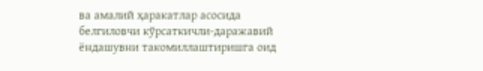ва амалий ҳаракатлар асосида белгиловчи кўрсаткичли-даражавий ёндашувни такомиллаштиришга оид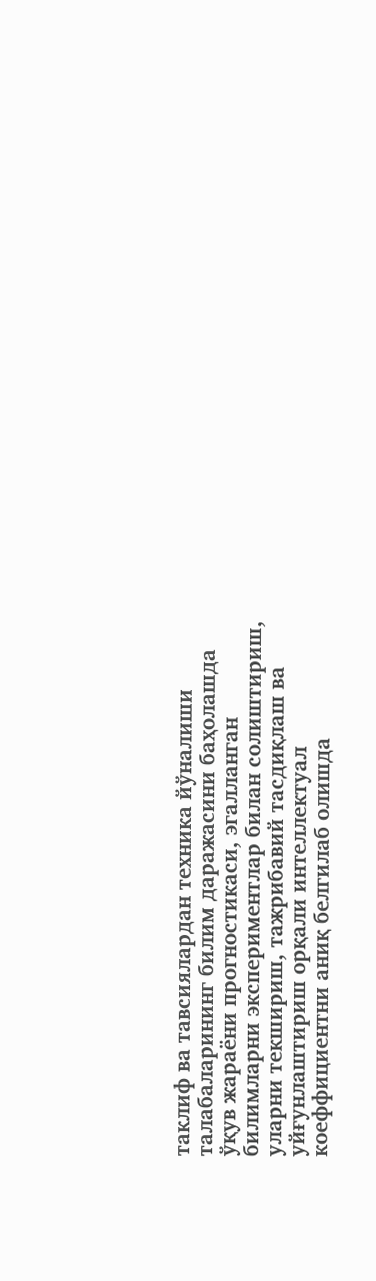таклиф ва тавсиялардан техника йўналиши талабаларининг билим даражасини баҳолашда ўқув жараёни прогностикаси, эгалланган билимларни экспериментлар билан солиштириш, уларни текшириш, тажрибавий тасдиқлаш ва уйғунлаштириш орқали интеллектуал коеффициентни аниқ белгилаб олишда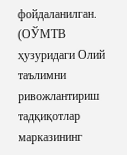фойдаланилган. (ОЎМТВ ҳузуридаги Олий таълимни ривожлантириш тадқиқотлар марказининг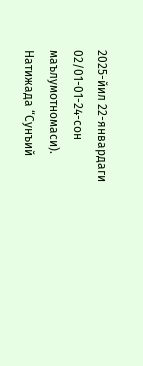2025-йил 22-январдаги 02/01-01-24-сон маълумотномаси). Натижада “Сунъий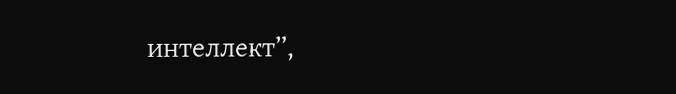интеллект”,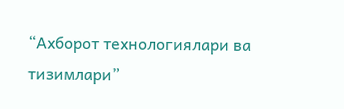“Ахборот технологиялари ва тизимлари”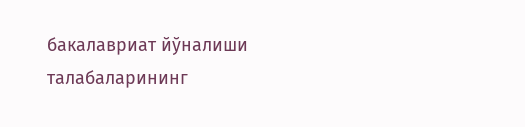бакалавриат йўналиши талабаларининг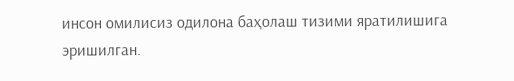инсон омилисиз одилона баҳолаш тизими яратилишига эришилган.